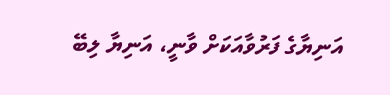އަނިޔާގެ ފަރުވާއަކަށް ވާނީ، އަނިޔާ ލިބޭ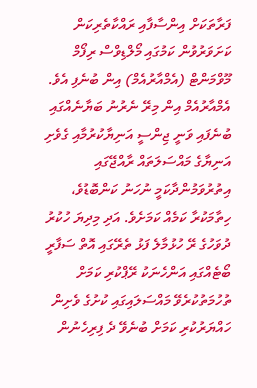ފަރާތަކަށް އިންސާފާއި ރައްކާތެރިކަން ކަށަވަރުވުން ކަމުގައި މޯލްޑިވްސް ރިފޯމް މޫވްމަންޓް (އެމްއާރުއެމް) އިން ބުނެފި އެވެ.
އެމްއާރުއެމް އިން މިރޭ ނެރުނު ބަޔާނެއްގައި ބުނެފައި ވަނީ ޖިންސީ އަނިޔާކުރުމާއި ގެވެށި އަނިޔާގެ މައްސަލަތައް ރާއްޖޭގައި އިތުރުވަމުންދާކަމީ ނުހަނު ކަންބޮޑުވެ، ހިތާމަކުރާ ކަމެއް ކަމަށެވެ. އަދި މިދިޔަ ހުކުރު ދުވަހުގެ ރޭ ހުޅުމާލެ ފަޅު ތެރޭގައި އޮތް ސަފާރީ ބޯޓެއްގައި އަންހެނަކު ރޭޕްކުރި ކަމަށް ތުހުމަތުކުރެވޭ މައްސަލައިގައި ކުށުގެ ވެށިން ހައްޔަރުކުރި ކަމަށް ބުނެވޭ ދެ ފިރިހެނުން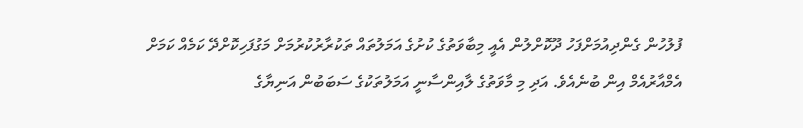ފުލުހުން ގެންދިއުމަށްފަހު ދޫކޮށްލުން އެއީ މިބާވަތުގެ ކުށުގެ އަމަލުތައް ތަކުރާރުކުރުމަށް މަގުފަހިކޮށްދޭ ކަމެއް ކަމަށް އެމްއާރުއެމް އިން ބުނެއެވެ. އަދި މި މާވަތުގެ ލާއިންސާނީ އަމަލުތަކުގެ ސަބަބުން އަނިޔާގެ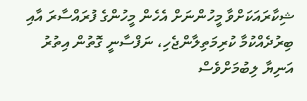ޝިކާރައަކަށްވާ މީހުންނަށް އެހެން މީހުންގެ ފުރައްސާރަ އާއި ބިރުދެއްކުމާ ކުރިމަތިލާންޖެހި، ނަފްސާނީ ގޮތުން އިތުރު އަނިޔާ ލިބުމަށްވެސް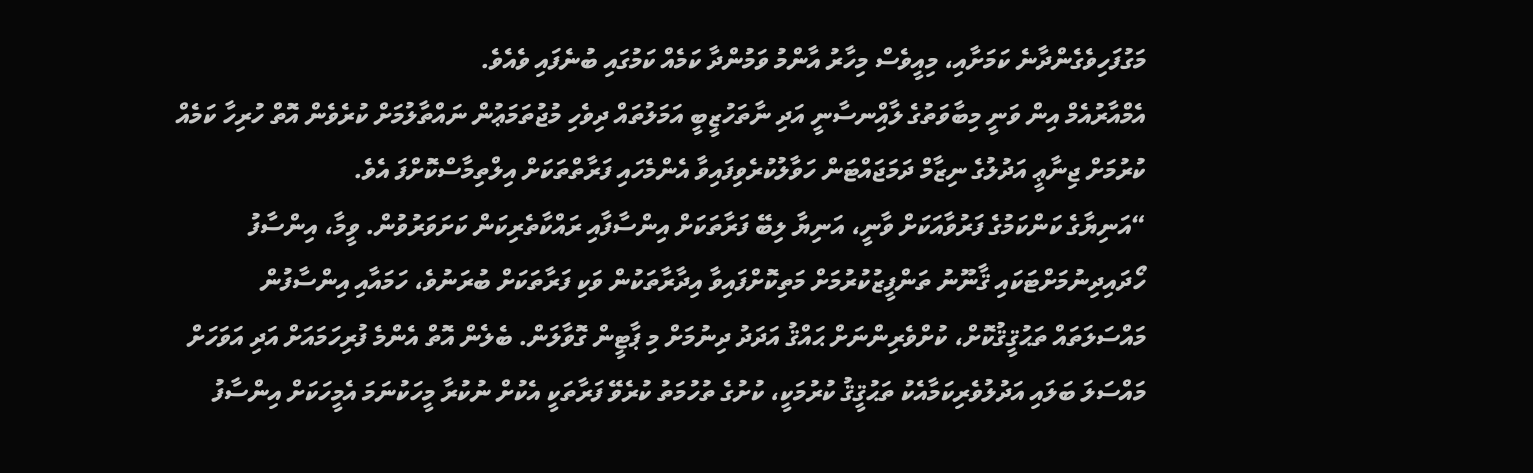މަގުފަހިވެގެންދާނެ ކަމަށާއި، މިއީވެސް މިހާރު އާންމު ވަމުންދާ ކަމެއް ކަމުގައި ބުނެފައި ވެއެވެ.
އެމްއާރުއެމް އިން ވަނީ މިބާވަތުގެ ލާއިްނސާނީ އަދި ނާތަހުޒީބީ އަމަލުތައް ދިވެހި މުޖުތަމަޢުން ނައްތާލުމަށް ކުރެވެން އޮތް ހުރިހާ ކަމެއް ކުރުމަށް ޖިނާޢީ އަދުލުގެ ނިޒާމް ދަމަޖައްޓަން ހަވާލުކުރެވިފައިވާ އެންމެހައި ފަރާތްތަކަށް އިލްތިމާސްކޮށްފަ އެވެ.
“އަނިޔާގެ ކަންކަމުގެ ފަރުވާއަކަށް ވާނީ، އަނިޔާ ލިބޭ ފަރާތަކަށް އިންސާފާއި ރައްކާތެރިކަން ކަށަވަރުވުން. ވީމާ، އިންސާފު ހޯދައިދިނުމަށްޓަކައި ޤާނޫނު ތަންފީޒުކުރުމަށް މަތިކޮށްފައިވާ އިދާރާތަކުން ވަކި ފަރާތަކަށް ބުރަނުވެ، ހަމައާއި އިންސާފުން މައްސަލަތައް ތަޙުޤީޤުކޮށް، ކުށްވެރިންނަށް ޙައްޤު އަދަދު ދިނުމަށް މި ޕާޓީން ގޮވާލަން. ބެލެން އޮތް އެންމެ ފުރިހަމައަށް އަދި އަވަހަށް މައްސަލަ ބަލައި އަދުލުވެރިކަމާއެކު ތަޙުޤީޤު ކުރުމަކީ، ކުށުގެ ތުހުމަތު ކުރެވޭ ފަރާތަކީ އެކުށް ނުކުރާ މީހަކުނަމަ އެމީހަކަށް އިންސާފު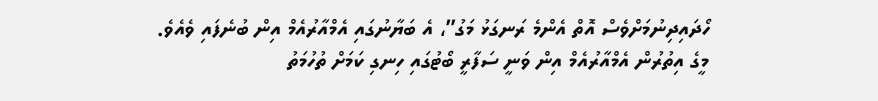ހޯދައިދިނުމަށްވެސް އޮތް އެންމެ ރަނގަޅު މަގު”، އެ ބަޔާނުގައި އެމްއާރުއެމް އިން ބުނެފައި ވެއެވެ.
މީގެ އިތުރުން އެމްއާރުއެމް އިން ވަނީ ސަފާރީ ބޯޓުގައި ހިނގި ކަމަށް ތުހުމަތު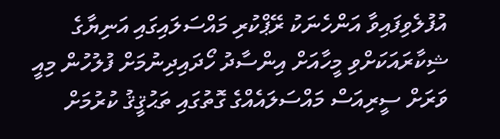އުފުލެވިފައިވާ އަންހެނަކު ރޭޕްކުރި މައްސަލައިގައި އަނިޔާގެ ޝިކާރައަކަށްވި މީހާއަށް އިންސާދު ހޯދައިދިނުމަށް ފުލުހުން މިއީ ވަރަށް ސީރިއަސް މައްސަލައެއްގެ ގޮތުގައި ތަޙުޤީޤު ކުރުމަށް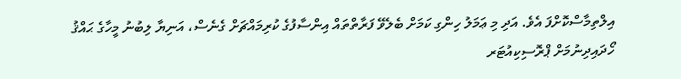އިލްތިމާސްކޮށްފަ އެވެ. އަދި މި ޢަމަލު ހިންގި ކަމަށް ބެލެވޭ ފަރާތްތައް އިންސާފުގެ ކުރިމައްޗަށް ގެނެސް، އަނިޔާ ލިބުނު މީހާގެ ޙައްޤު ހޯދައިދިނުމަށް ޕްރޮސިކިއުޓަރ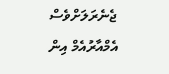ޖެނެރަލަށްވެސް އެމްއާރުއެމް އިން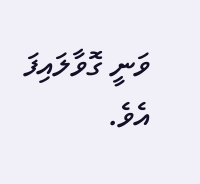ވަނީ ގޮވާލައިފަ އެވެ.